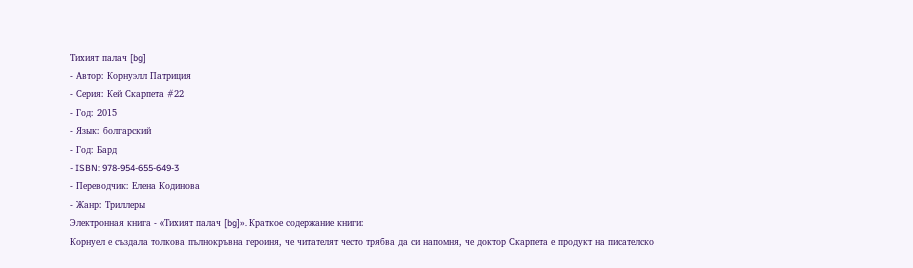Тихият палач [bg]
- Автор: Корнуэлл Патриция
- Серия: Кей Скарпета #22
- Год: 2015
- Язык: болгарский
- Год: Бард
- ISBN: 978-954-655-649-3
- Переводчик: Елена Кодинова
- Жанр: Триллеры
Электронная книга - «Тихият палач [bg]». Краткое содержание книги:
Корнуел е създала толкова пълнокръвна героиня, че читателят често трябва да си напомня, че доктор Скарпета е продукт на писателско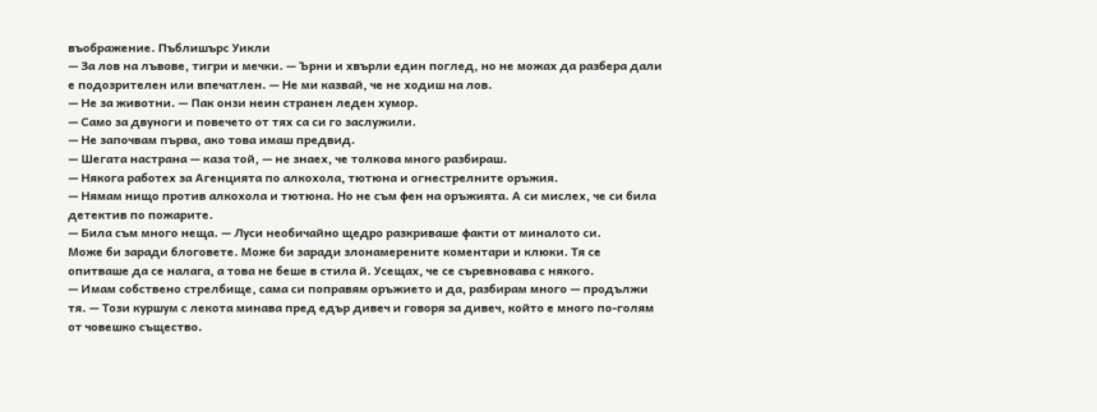въображение. Пъблишърс Уикли
— За лов на лъвове, тигри и мечки. — Ърни и хвърли един поглед, но не можах да разбера дали е подозрителен или впечатлен. — Не ми казвай, че не ходиш на лов.
— Не за животни. — Пак онзи неин странен леден хумор.
— Само за двуноги и повечето от тях са си го заслужили.
— Не започвам първа, ако това имаш предвид.
— Шегата настрана — каза той, — не знаех, че толкова много разбираш.
— Някога работех за Агенцията по алкохола, тютюна и огнестрелните оръжия.
— Нямам нищо против алкохола и тютюна. Но не съм фен на оръжията. А си мислех, че си била детектив по пожарите.
— Била съм много неща. — Луси необичайно щедро разкриваше факти от миналото си.
Може би заради блоговете. Може би заради злонамерените коментари и клюки. Тя се опитваше да се налага, а това не беше в стила й. Усещах, че се съревновава с някого.
— Имам собствено стрелбище, сама си поправям оръжието и да, разбирам много — продължи тя. — Този куршум с лекота минава пред едър дивеч и говоря за дивеч, който е много по-голям от човешко същество.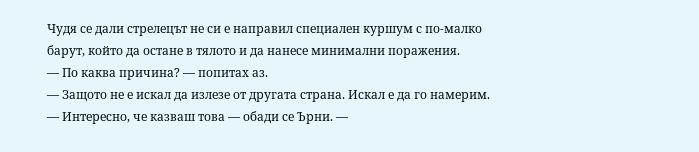Чудя се дали стрелецът не си е направил специален куршум с по-малко барут, който да остане в тялото и да нанесе минимални поражения.
— По каква причина? — попитах аз.
— Защото не е искал да излезе от другата страна. Искал е да го намерим.
— Интересно, че казваш това — обади се Ърни. —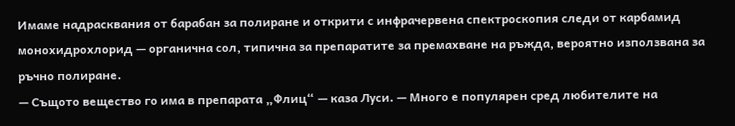Имаме надрасквания от барабан за полиране и открити с инфрачервена спектроскопия следи от карбамид монохидрохлорид — органична сол, типична за препаратите за премахване на ръжда, вероятно използвана за ръчно полиране.
— Същото вещество го има в препарата „Флиц“ — каза Луси. — Много е популярен сред любителите на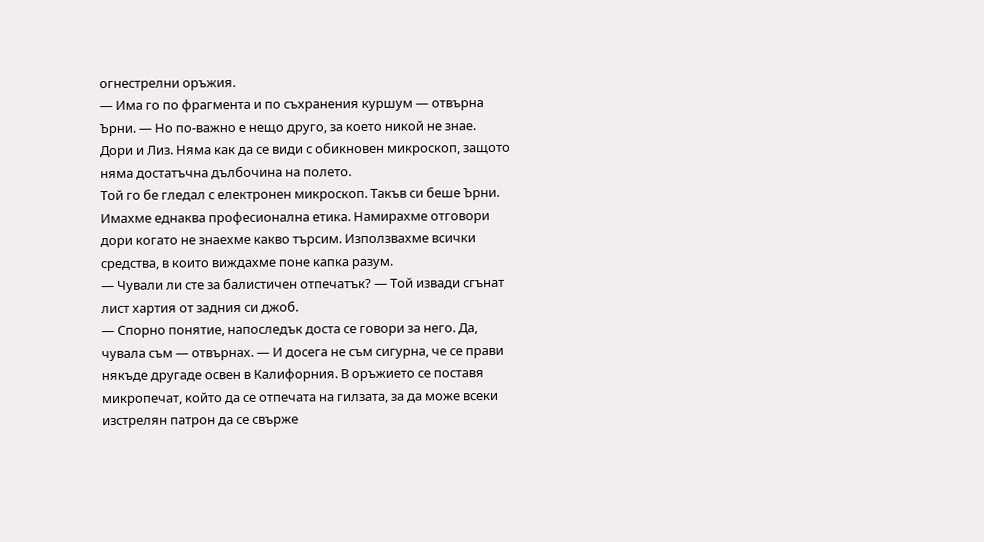огнестрелни оръжия.
— Има го по фрагмента и по съхранения куршум — отвърна Ърни. — Но по-важно е нещо друго, за което никой не знае. Дори и Лиз. Няма как да се види с обикновен микроскоп, защото няма достатъчна дълбочина на полето.
Той го бе гледал с електронен микроскоп. Такъв си беше Ърни. Имахме еднаква професионална етика. Намирахме отговори дори когато не знаехме какво търсим. Използвахме всички средства, в които виждахме поне капка разум.
— Чували ли сте за балистичен отпечатък? — Той извади сгънат лист хартия от задния си джоб.
— Спорно понятие, напоследък доста се говори за него. Да, чувала съм — отвърнах. — И досега не съм сигурна, че се прави някъде другаде освен в Калифорния. В оръжието се поставя микропечат, който да се отпечата на гилзата, за да може всеки изстрелян патрон да се свърже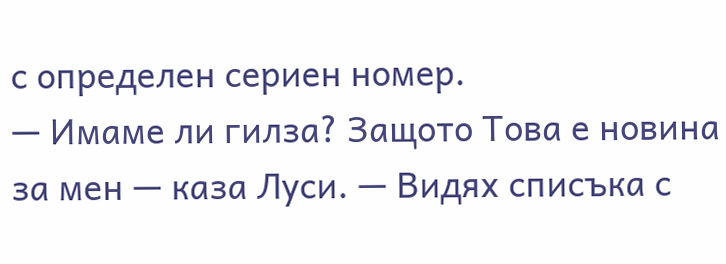с определен сериен номер.
— Имаме ли гилза? Защото Това е новина за мен — каза Луси. — Видях списъка с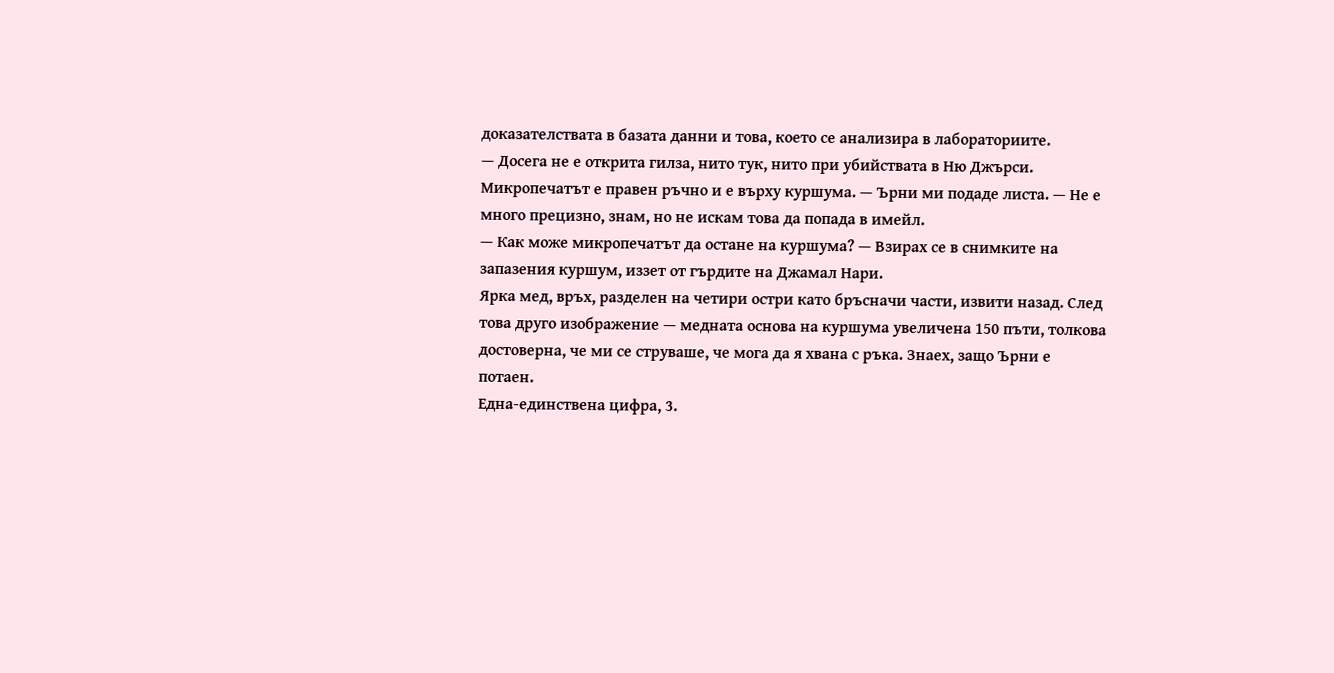доказателствата в базата данни и това, което се анализира в лабораториите.
— Досега не е открита гилза, нито тук, нито при убийствата в Ню Джърси. Микропечатът е правен ръчно и е върху куршума. — Ърни ми подаде листа. — Не е много прецизно, знам, но не искам това да попада в имейл.
— Как може микропечатът да остане на куршума? — Взирах се в снимките на запазения куршум, иззет от гърдите на Джамал Нари.
Ярка мед, връх, разделен на четири остри като бръсначи части, извити назад. След това друго изображение — медната основа на куршума увеличена 150 пъти, толкова достоверна, че ми се струваше, че мога да я хвана с ръка. Знаех, защо Ърни е потаен.
Една-единствена цифра, 3.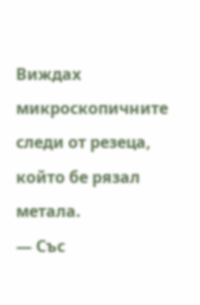Виждах микроскопичните следи от резеца, който бе рязал метала.
— Със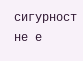сигурност не е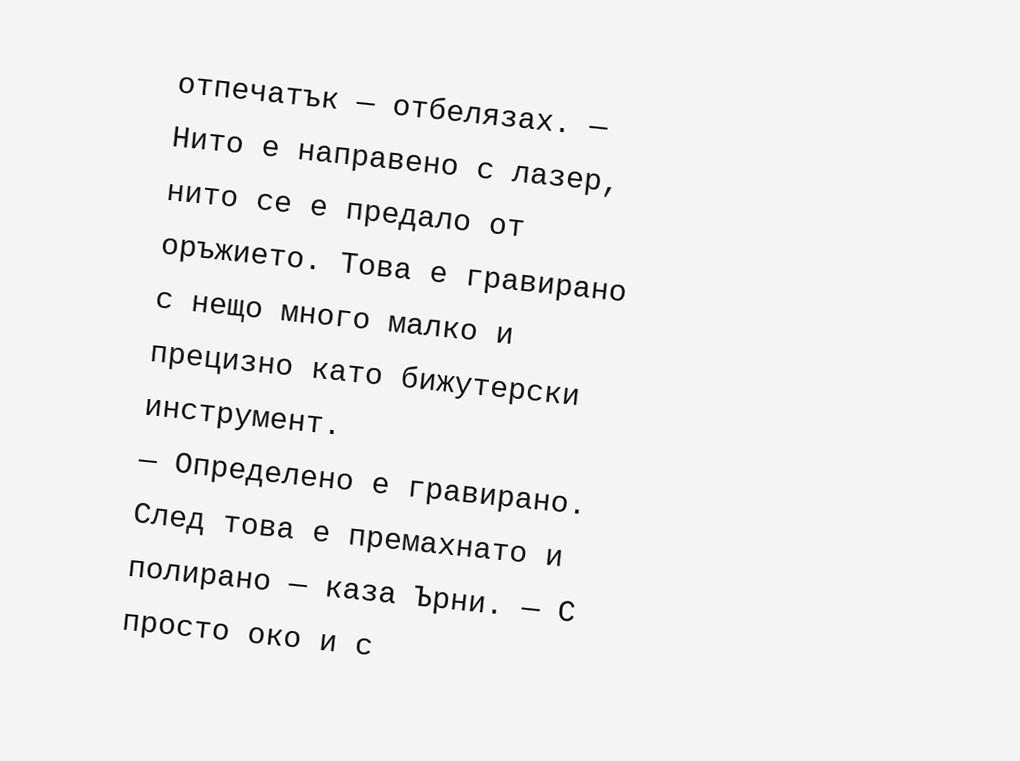отпечатък — отбелязах. — Нито е направено с лазер, нито се е предало от оръжието. Това е гравирано с нещо много малко и прецизно като бижутерски инструмент.
— Определено е гравирано. След това е премахнато и полирано — каза Ърни. — С просто око и с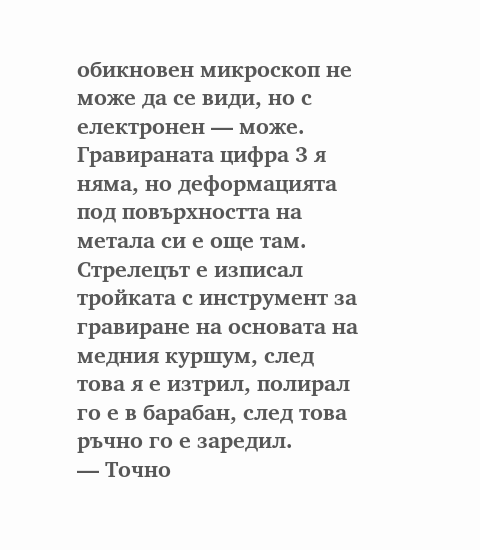обикновен микроскоп не може да се види, но с електронен — може. Гравираната цифра 3 я няма, но деформацията под повърхността на метала си е още там. Стрелецът е изписал тройката с инструмент за гравиране на основата на медния куршум, след това я е изтрил, полирал го е в барабан, след това ръчно го е заредил.
— Точно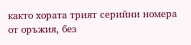както хората трият серийни номера от оръжия, без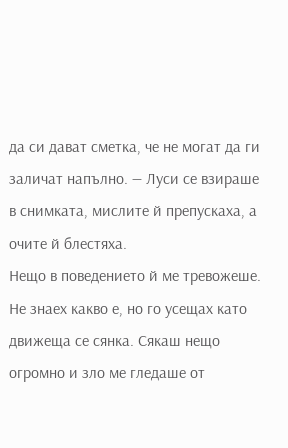да си дават сметка, че не могат да ги заличат напълно. — Луси се взираше в снимката, мислите й препускаха, а очите й блестяха.
Нещо в поведението й ме тревожеше. Не знаех какво е, но го усещах като движеща се сянка. Сякаш нещо огромно и зло ме гледаше от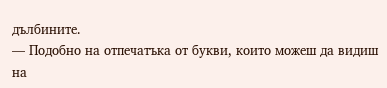дълбините.
— Подобно на отпечатъка от букви, които можеш да видиш на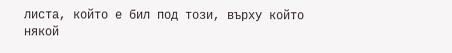листа, който е бил под този, върху който някой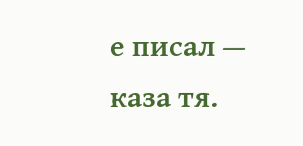е писал — каза тя.